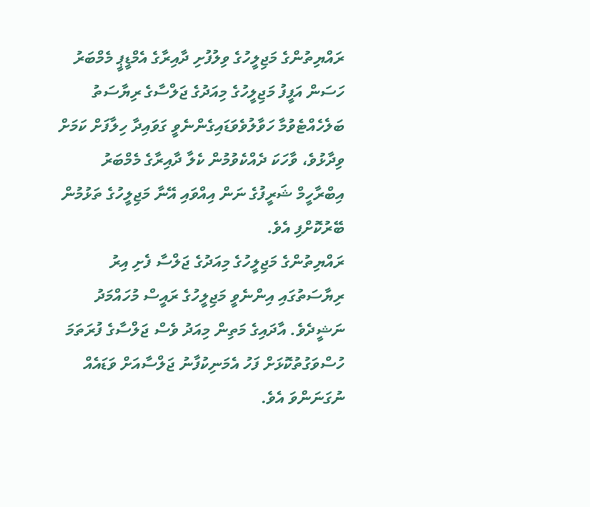ރައްޔިތުންގެ މަޖިލީހުގެ ވިލުފުށި ދާއިރާގެ އެމްޑީޕީ މެމްބަރު ހަސަން އަފީފު މަޖިލީހުގެ މިއަދުގެ ޖަލްސާގެ ރިޔާސަތު ބަލެހެއްޓެވުމާ ހަވާލުވެވަޑައިގެންނެވީ ގަވައިދާ ހިލާފަށް ކަމަށް ވިދާޅުވެ، ވާހަކަ ދެއްކެވުމުން ކެލާ ދާއިރާގެ މެމްބަރު އިބްރާހީމް ޝަރީފުގެ ނަން އިއްވައި އޭނާ މަޖިލީހުގެ ތަޅުމުން ބޭރުކޮށްފި އެވެ.
ރައްޔިތުންގެ މަޖިލީހުގެ މިއަދުގެ ޖަލްސާ ފެށި އިރު ރިޔާސަތުގައި އިންނެވީ މަޖިލީހުގެ ރައީސް މުހައްމަދު ނަޝީދެވެ. އާދައިގެ މަތިން މިއަދު ވެސް ޖަލްސާގެ ފުރަތަމަ ހުސްވަގުތުކޮޅަށް ފަހު އެމަނިކުފާނު ޖަލްސާއަށް ވަޑައެއް ނުގަނަންވަ އެވެ.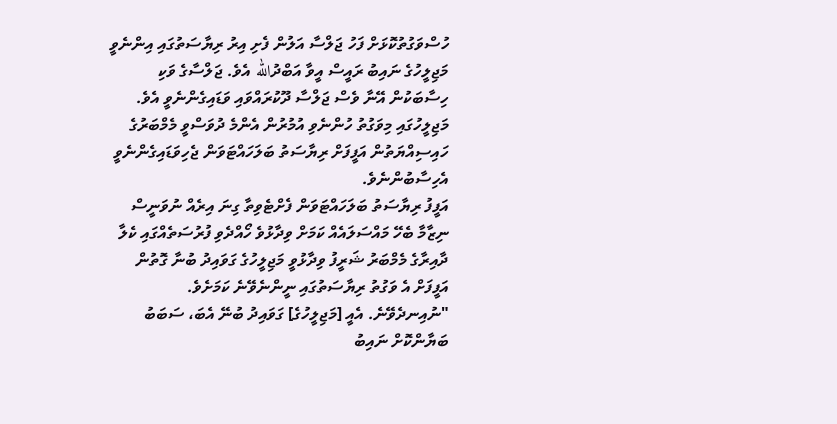ހުސްވަގުތުކޮޅަށް ފަހު ޖަލްސާ އަލުން ފެށި އިރު ރިޔާސަތުގައި އިންނެވީ މަޖިލީހުގެ ނައިބު ރައީސް އީވާ އަބްދުالله އެވެ. ޖަލްސާގެ ވަކި ހިސާބަކުން އޭނާ ވެސް ޖަލްސާ ދޫކުރައްވައި ވަޑައިގެންނެވީ އެވެ. މަޖިލީހުގައި މިވަގުތު ހުންނެވި އުމުރުން އެންމެ ދުވަސްވީ މެމްބަރުގެ ހައިސިއްޔަތުން އަފީފަށް ރިޔާސަތު ބަލަހައްޓަވަން ޖެހިވަޑައިގެންނެވީ އެހިސާބުންނެވެ.
އަފީފު ރިޔާސަތު ބަލަހައްޓަވަން ފެށްޓެވިތާ ގިނަ އިރެއް ނުވަނީސް ނިޒާމާ ބެހޭ މައްސަލައެއް ކަމަށް ވިދާޅުވެ ހޯއްދެވި ފުރުސަތެއްގައި ކެލާ ދާއިރާގެ މެމްބަރު ޝަރީފު ވިދާޅުވީ މަޖިލީހުގެ ގަވައިދު ބުނާ ގޮތުން އަފީފަށް އެ ވަގުތު ރިޔާސަތުގައި ނީންނެވޭނެ ކަމަށެވެ.
"ނުއިނދެވޭނެ. އެއީ [މަޖިލީހުގެ] ގަވައިދު ބުނޭ އެބަ، ސަބަބު ބަޔާންކޮށް ނައިބު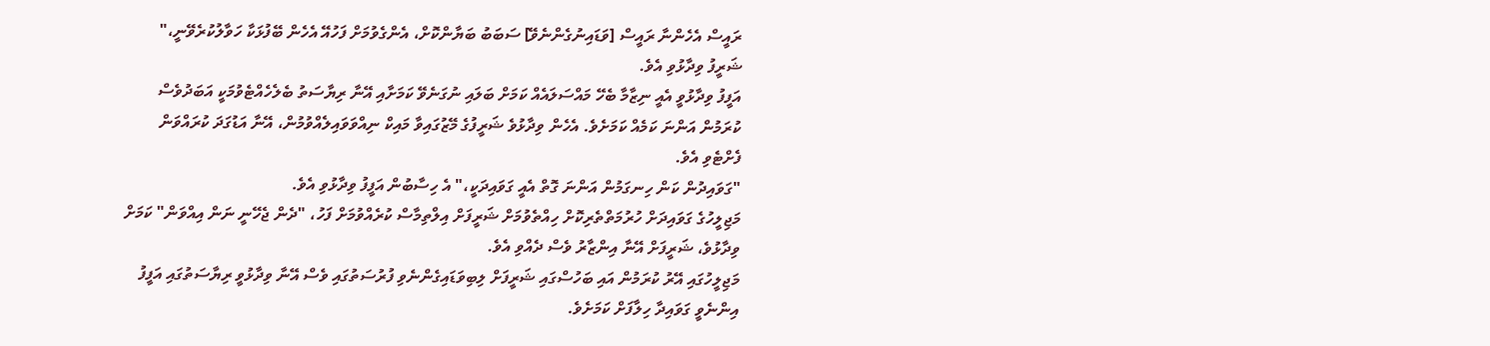ރައީސް އެހެންނާ ރައީސް [ވަޑައިނުގެންނެވޭ] ސަބަބު ބަޔާންކޮށް، އެންގެވުމަށް ފަހުއޭ އެހެން ބޭފުޅަކާ ހަވާލުކުރެވޭނީ،" ޝަރީފު ވިދާޅުވި އެވެ.
އަފީފު ވިދާޅުވީ އެއީ ނިޒާމާ ބެހޭ މައްސަލައެއް ކަމަށް ބަލައި ނުގަނެވޭ ކަމަށާއި އޭނާ ރިޔާސަތު ބެލެހެއްޓެވުމަކީ އަބަދުވެސް ކުރަމުން އަންނަ ކަމެއް ކަމަށެވެ. އެހެން ވިދާޅުވެ ޝަރީފުގެ މޭޒުގައިވާ މައިކް ނިއްވަވައިލެއްވުމުން، އޭނާ އަޑުގަދަ ކުރައްވަން ފެށްޓެވި އެވެ.
"ގަވައިދުން ކަން ހިނގަމުން އަންނަ ގޮތް އެއީ ގަވައިދަކީ،" އެ ހިސާބުން އަފީފު ވިދާޅުވި އެވެ.
މަޖިލީހުގެ ގަވައިދަށް ހުރުމަތްތެރިކޮށް ހިއްތެވުމަށް ޝަރީފަށް އިލްތިމާސް ކުރެއްވުމަށް ފަހު، "ދެން ޖެހޭނީ ނަން އިއްވަން" ކަމަށް ވިދާޅުވެ، ޝަރީފަށް އޭނާ އިންޒާރު ވެސް ދެއްވި އެވެ.
މަޖިލީހުގައި އޭރު ކުރަމުން އައި ބަހުސްގައި ޝަރީފަށް ލިބިވަޑައިގެންނެވި ފުރުސަތުގައި ވެސް އޭނާ ވިދާޅުވީ ރިޔާސަތުގައި އަފީފު އިންނެވީ ގަވައިދާ ހިލާފަށް ކަމަށެވެ.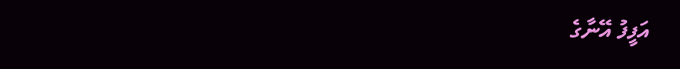އަފީފު އޭނާގެ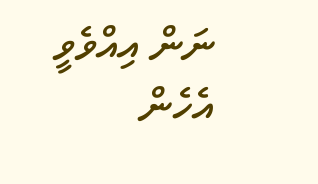ނަން އިއްވެވީ އެހެން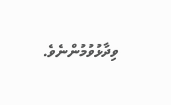ވިދާޅުވުމުންނެވެ.